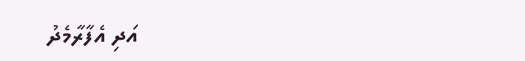އަދި އެފާރާމެދު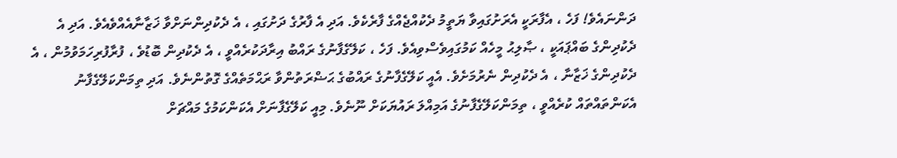ދަންނައެވެ! ފަހެ ، އެފާރަކީ އެރަށުގައިވާ ޔަތީމު ދެކުއްޖެއްގެ ފާރެކެވެ. އަދި އެ ފާރުގެ ދަށުގައި ، އެ ދެކުދިންނަށްވާ ޚަޒާނާއެއްވެއެވެ. އަދި އެ ދެކުދިންގެ ބައްޕައަކީ ، ޞާލިޙު މީހެއް ކަމުގައިވެސްވިއެވެ. ފަހެ ، ކަލޭގެފާނުގެ ރައްބު އިރާދަކުރެއްވީ ، އެ ދެކުދިން ބޮޑުވެ ، ފުރާފުރިހަމަވުމުން ، އެ ދެކުދިންގެ ޚަޒާނާ ، އެ ދެކުދިން ނެރުމަށެވެ. އެއީ ކަލޭގެފާނުގެ ރައްބުގެ ޙަޟްރަތުންވާ ރަޙްމަތެއްގެ ގޮތުންނެވެ. އަދި ތިމަންކަލޭގެފާނު އެކަންތައްތައް ކުރެއްވީ ، ތިމަންކަލޭގެފާނުގެ އަމިއްލަ ރައުޔަކަށް ނޫނެވެ. މިއީ ކަލޭގެފާނަށް އެކަންކަމުގެ މައްޗަށް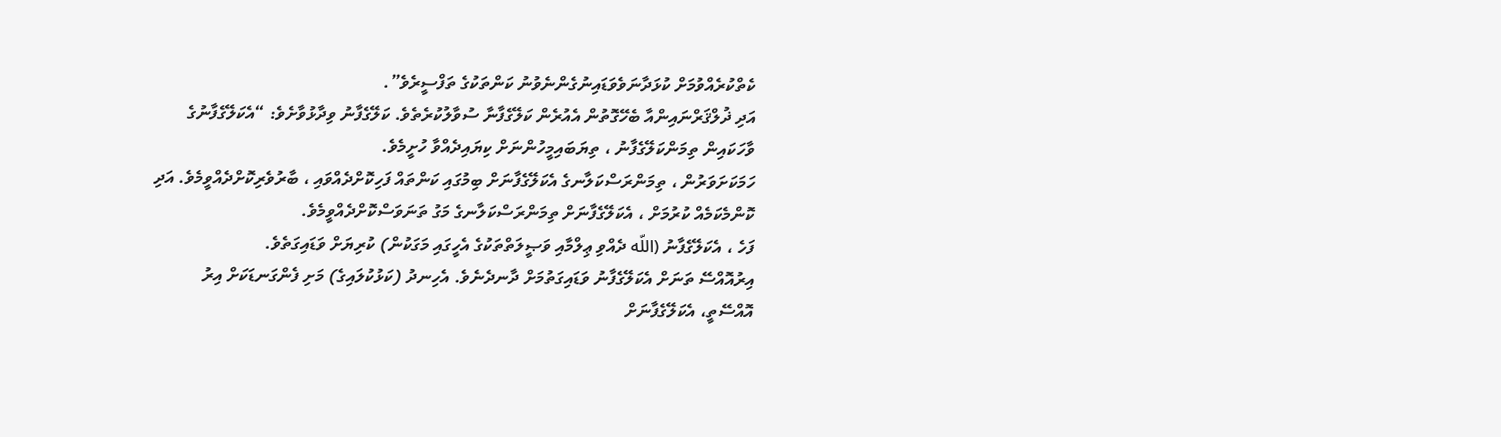ކެތްކުރެއްވުމަށް ކުޅަދާނަވެވަޑައިނުގެންނެވުނު ކަންތަކުގެ ތަފްސީރެވެ”.
އަދި ޛުލްޤަރްނައިންއާ ބެހޭގޮތުން އެއުރެން ކަލޭގެފާނާ ސުވާލުކުރެތެވެ. ކަލޭގެފާނު ވިދާޅުވާށެވެ: “އެކަލޭގެފާނުގެ ވާހަކައިން ތިމަންކަލޭގެފާނު ، ތިޔަބައިމީހުންނަށް ކިޔައިދެއްވާ ހުށީމެވެ.
ހަމަކަށަވަރުން ، ތިމަންރަސްކަލާނގެ އެކަލޭގެފާނަށް ބިމުގައި ކަންތައް ފަހިކޮށްދެއްވައި ، ބާރުވެރިކޮށްދެއްވީމެވެ. އަދި ކޮންމެކަމެއް ކުރުމަށް ، އެކަލޭގެފާނަށް ތިމަންރަސްކަލާނގެ މަގު ތަނަވަސްކޮށްދެއްވީމެވެ.
ފަހެ ، އެކަލޭގެފާނު (اللّه ދެއްވި ޢިލްމާއި ވަޞީލަތްތަކުގެ އެހީގައި މަގަކުން) ކުރިޔަށް ވަޑައިގަތެވެ.
އިރުއޮއްސޭ ތަނަށް އެކަލޭގެފާނު ވަޑައިގަތުމަށް ދާނދެނެވެ. އެހިނދު (ކަޅުކުލައިގެ) މަށި ފެންގަނޑަކަށް އިރު އޮއްސޭތީ، އެކަލޭގެފާނަށް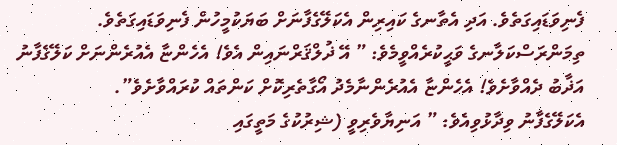ފެނިވަޑައިގަތެވެ. އަދި އެތާނގެ ކައިރިން އެކަލޭގެފާނަށް ބަޔަކުމީހުން ފެނިވަޑައިގަތެވެ. ތިމަންރަސްކަލާނގެ ވަޙީކުރެއްވީމެވެ: ” އޭ ޛުލްޤަރްނައިން އެވެ! އެހެންޏާ އެއުރެންނަށް ކަލޭގެފާނު އަޛާބު ދެއްވާށެވެ! އެހެންޏާ އެއުރެންނާމެދު އޯގާތެރިކޮށް ކަންތައް ކުރައްވާށެވެ”.
އެކަލޭގެފާނު ވިދާޅުވިއެވެ: ” އަނިޔާވެރިވީ (ޝިރުކުގެ މަތީގައި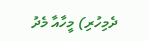ދެމިހުރި) މީހާއާ މެދު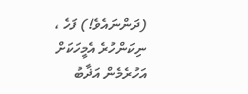(ދަންނައެވެ!) ފަހެ ، ނިކަންހުރެ އެމީހަކަށް އަހުރެމެން އަޛާބު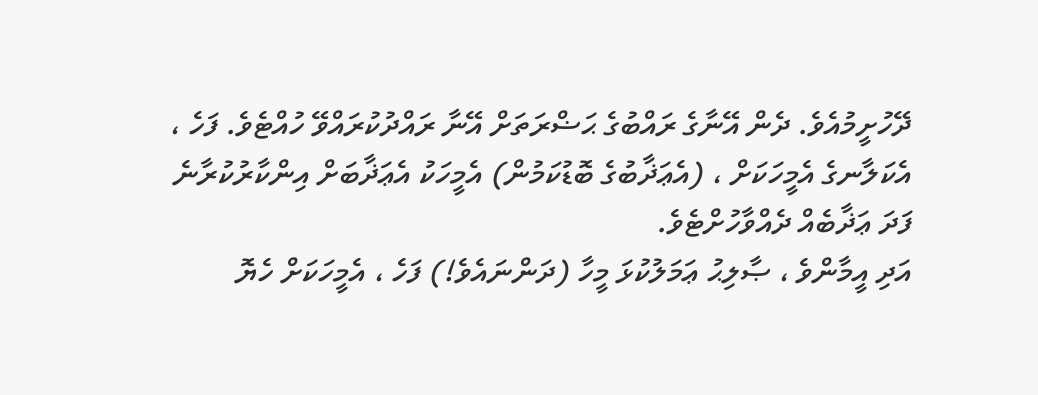ދޭހުށީމުއެވެ. ދެން އޭނާގެ ރައްބުގެ ޙަޟްރަތަށް އޭނާ ރައްދުކުރައްވޭ ހުއްޓެވެ. ފަހެ ، އެކަލާނގެ އެމީހަކަށް ، (އެޢަޛާބުގެ ބޮޑުކަމުން) އެމީހަކު އެޢަޛާބަށް އިންކާރުކުރާނެ ފަދަ ޢަޛާބެއް ދެއްވާހުށްޓެވެ.
އަދި އީމާންވެ ، ޞާލިޙު ޢަމަލުކުޅަ މީހާ (ދަންނައެވެ!) ފަހެ ، އެމީހަކަށް ހެޔޮ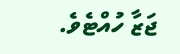ޖަޒާ ހުއްޓެވެ.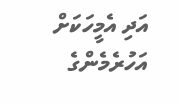އަދި އެމީހަކަށް އަހުރެމެންގެ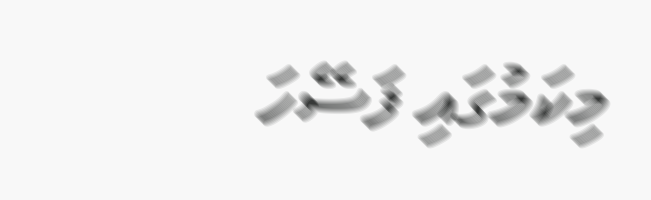މިކަމުގައި ފަސޭހަ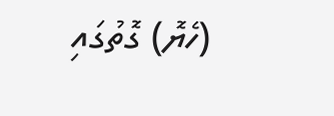(ހެޔޮ) ގޮތުގައި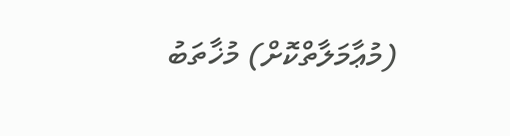(މުޢާމަލާތްކޮށް) މުޚާތަބު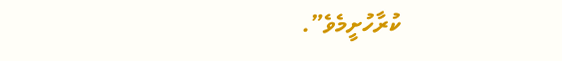ކުރާހުށީމެވެ”.